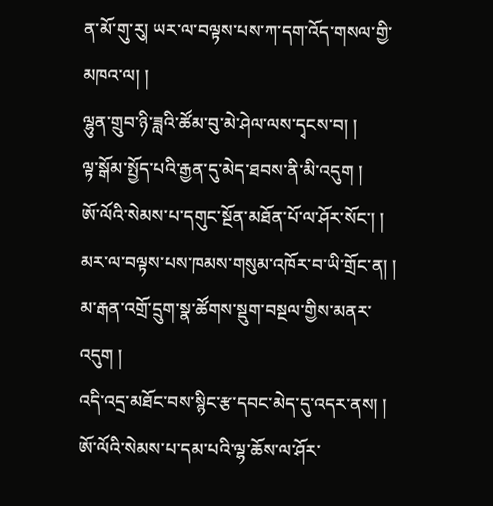ན་མོ་གུ་རུ། ཡར་ལ་བལྟས་པས་ཀ་དག་འོད་གསལ་གྱི་མཁའ་ལ། །
ལྷུན་གྲུབ་ཉི་ཟླའི་ཚོམ་བུ་མེ་ཤེལ་ལས་དྭངས་བ། །
ལྟ་སྒོམ་སྤྱོད་པའི་རྒྱན་དུ་མེད་ཐབས་ནི་མི་འདུག །
ཨོ་ལོའི་སེམས་པ་དགུང་སྔོན་མཐོན་པོ་ལ་ཤོར་སོང་། །
མར་ལ་བལྟས་པས་ཁམས་གསུམ་འཁོར་བ་ཡི་གྲོང་ན། །
མ་རྒན་འགྲོ་དྲུག་སྣ་ཚོགས་སྡུག་བསྔལ་གྱིས་མནར་འདུག །
འདི་འདྲ་མཐོང་བས་སྙིང་རྩ་དབང་མེད་དུ་འདར་ནས། །
ཨོ་ལོའི་སེམས་པ་དམ་པའི་ལྷ་ཆོས་ལ་ཤོར་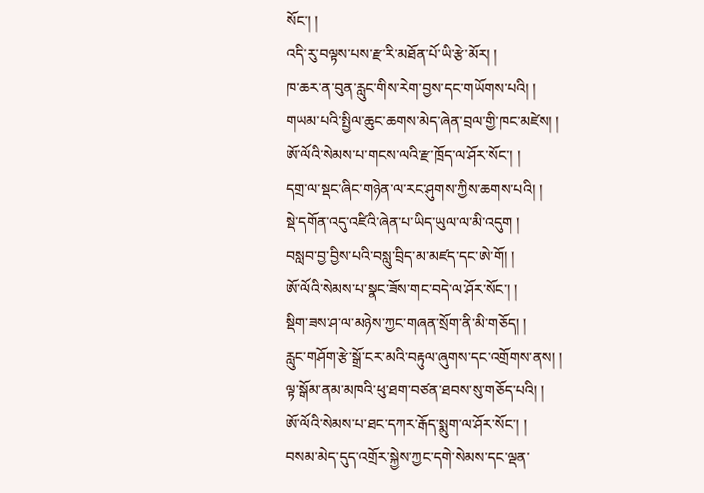སོང་། །
འདི་རུ་བལྟས་པས་རྫ་རི་མཐོན་པོ་ཡི་རྩེ་མོར། །
ཁ་ཆར་ན་བུན་རླུང་གིས་རེག་བྱས་དང་གཡོགས་པའི། །
གཡམ་པའི་སྤྱིལ་ཆུང་ཆགས་མེད་ཞེན་བྲལ་གྱི་ཁང་མཛེས། །
ཨོ་ལོའི་སེམས་པ་གངས་ལའི་རྫ་ཁྲོད་ལ་ཤོར་སོང་། །
དགྲ་ལ་སྡང་ཞིང་གཉེན་ལ་རང་ཤུགས་ཀྱིས་ཆགས་པའི། །
སྡེ་དགོན་འདུ་འཛིའི་ཞེན་པ་ཡིད་ཡུལ་ལ་མི་འདུག །
བསླབ་བྱ་བྱིས་པའི་བསླུ་བྲིད་མ་མཛད་དང་ཨེ་གོ། །
ཨོ་ལོའི་སེམས་པ་སྣང་ཟོས་གང་བདེ་ལ་ཤོར་སོང་། །
སྡིག་ཟས་ཤ་ལ་མཉེས་ཀྱང་གཞན་སྲོག་ནི་མི་གཅོད། །
རླུང་གཤོག་རྩེ་སྒྲོ་ངར་མའི་བརྟུལ་ཞུགས་དང་འགྲོགས་ནས། །
ལྟ་སྒོམ་ནམ་མཁའི་ཕུ་ཐག་བཙན་ཐབས་སུ་གཅོད་པའི། །
ཨོ་ལོའི་སེམས་པ་ཐང་དཀར་རྒོད་སྨུག་ལ་ཤོར་སོང་། །
བསམ་མེད་དུད་འགྲོར་སྐྱེས་ཀྱང་དགེ་སེམས་དང་ལྡན་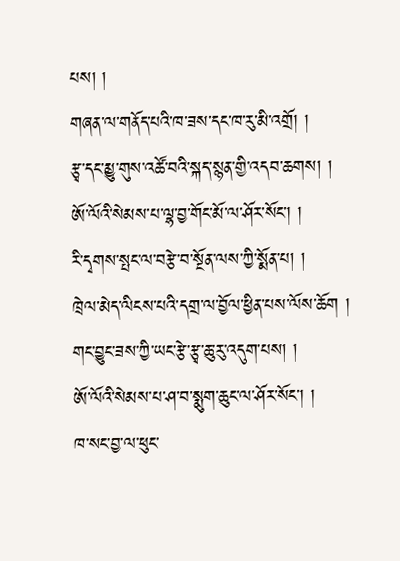པས། །
གཞན་ལ་གནོད་པའི་ཁ་ཟས་དང་ཁ་རུ་མི་འགྲོ། །
རྩྭ་དང་མྱུ་གུས་འཚོ་བའི་སྐད་སྙན་གྱི་འདབ་ཆགས། །
ཨོ་ལོའི་སེམས་པ་ལྷ་བྱ་གོང་མོ་ལ་ཤོར་སོང་། །
རི་དྭགས་སྤང་ལ་བརྩེ་བ་སྔོན་ལས་ཀྱི་སྨོན་པ། །
ཁྲེལ་མེད་ལིངས་པའི་དགྲ་ལ་བྱོལ་ཕྱིན་པས་ལོས་ཆོག །
གང་བྱུང་ཟས་ཀྱི་ཡང་རྩེ་རྩྭ་ཆུ་རུ་འདུག་པས། །
ཨོ་ལོའི་སེམས་པ་ཤ་བ་སྨུག་ཆུང་ལ་ཤོར་སོང་། །
ཁ་སང་བྱ་ལ་ཕུང་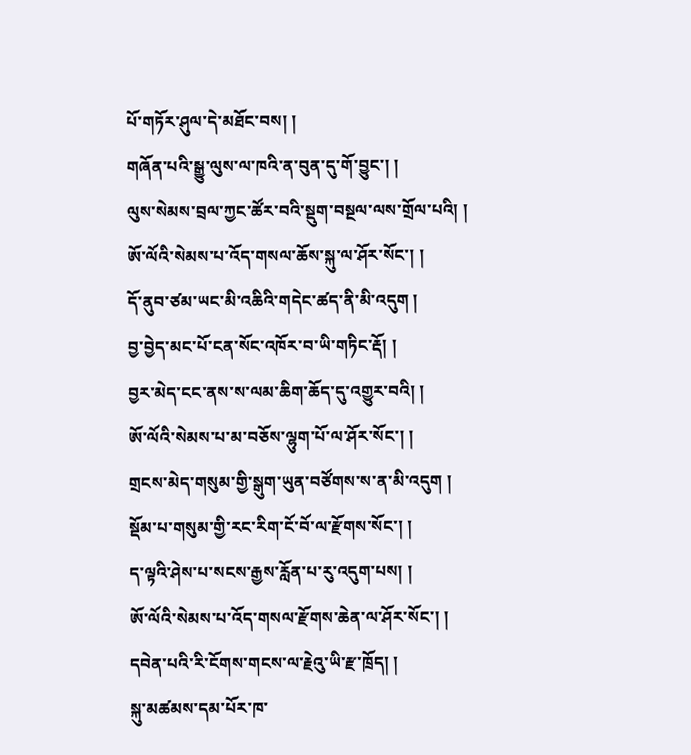པོ་གཏོར་ཤུལ་དེ་མཐོང་བས། །
གཞོན་པའི་སྒྱུ་ལུས་ལ་ཁའི་ན་བུན་དུ་གོ་བྱུང་། །
ལུས་སེམས་བྲལ་ཀྱང་ཚོར་བའི་སྡུག་བསྔལ་ལས་གྲོལ་པའི། །
ཨོ་ལོའི་སེམས་པ་འོད་གསལ་ཆོས་སྐུ་ལ་ཤོར་སོང་། །
དོ་ནུབ་ཙམ་ཡང་མི་འཆིའི་གདེང་ཚད་ནི་མི་འདུག །
བྱ་བྱེད་མང་པོ་ངན་སོང་འཁོར་བ་ཡི་གཏིང་རྡོ། །
བྱར་མེད་ངང་ནས་ས་ལམ་ཆིག་ཆོད་དུ་འགྱུར་བའི། །
ཨོ་ལོའི་སེམས་པ་མ་བཅོས་ལྷུག་པོ་ལ་ཤོར་སོང་། །
གྲངས་མེད་གསུམ་གྱི་སྒུག་ཡུན་བཙོགས་ས་ན་མི་འདུག །
སྡོམ་པ་གསུམ་གྱི་རང་རིག་ངོ་བོ་ལ་རྫོགས་སོང་། །
ད་ལྟའི་ཤེས་པ་སངས་རྒྱས་རློན་པ་རུ་འདུག་པས། །
ཨོ་ལོའི་སེམས་པ་འོད་གསལ་རྫོགས་ཆེན་ལ་ཤོར་སོང་། །
དབེན་པའི་རི་ངོགས་གངས་ལ་རྗེའུ་ཡི་རྫ་ཁྲོད། །
སྐུ་མཚམས་དམ་པོར་ཁ་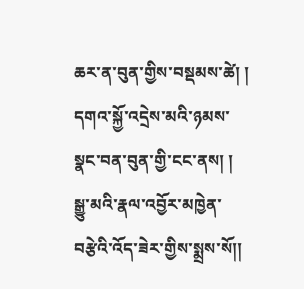ཆར་ན་བུན་གྱིས་བསྡམས་ཚེ། །
དགའ་སྐྱོ་འདྲེས་མའི་ཉམས་སྣང་བན་བུན་གྱི་ངང་ནས། །
སྒྱུ་མའི་རྣལ་འབྱོར་མཁྱེན་བརྩེའི་འོད་ཟེར་གྱིས་སྨྲས་སོ།།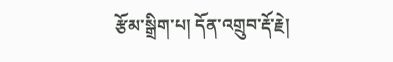རྩོམ་སྒྲིག་པ། དོན་འགྲུབ་རྡོ་རྗེ།